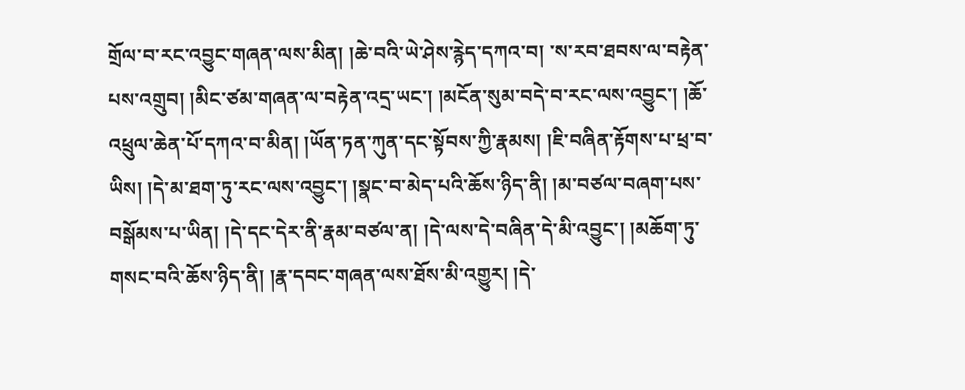གྲོལ་བ་རང་འབྱུང་གཞན་ལས་མིན། །ཆེ་བའི་ཡེ་ཤེས་རྙེད་དཀའ་བ། ་ས་རབ་ཐབས་ལ་བརྟེན་པས་འགྲུབ། །མིང་ཙམ་གཞན་ལ་བརྟེན་འདྲ་ཡང་། །མངོན་སུམ་བདེ་བ་རང་ལས་འབྱུང་། །ཆོ་འཕྲུལ་ཆེན་པོ་དཀའ་བ་མིན། །ཡོན་ཏན་ཀུན་དང་སྟོབས་ཀྱི་རྣམས། །ཇི་བཞིན་རྟོགས་པ་ཕྲ་བ་ཡིས། །དེ་མ་ཐག་ཏུ་རང་ལས་འབྱུང་། །སྣང་བ་མེད་པའི་ཆོས་ཉིད་ནི། །མ་བཙལ་བཞག་པས་བསྒོམས་པ་ཡིན། །དེ་དང་དེར་ནི་རྣམ་བཙལ་ན། །དེ་ལས་དེ་བཞིན་དེ་མི་འབྱུང་། །མཆོག་ཏུ་གསང་བའི་ཆོས་ཉིད་ནི། །རྣ་དབང་གཞན་ལས་ཐོས་མི་འགྱུར། །དེ་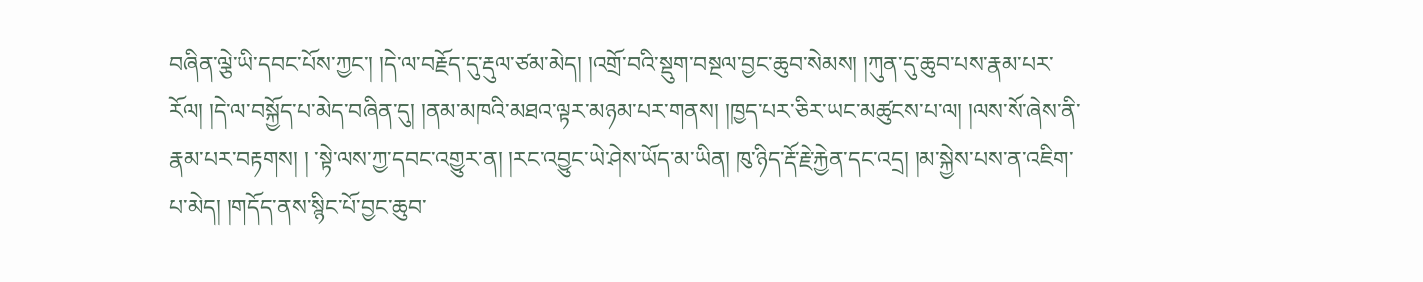བཞིན་ལྕེ་ཡི་དབང་པོས་ཀྱང་། །དེ་ལ་བརྗོད་དུ་རྡུལ་ཙམ་མེད། །འགྲོ་བའི་སྡུག་བསྔལ་བྱང་ཆུབ་སེམས། །ཀུན་དུ་ཆུབ་པས་རྣམ་པར་རོལ། །དེ་ལ་བསྐྱོད་པ་མེད་བཞིན་དུ། །ནམ་མཁའི་མཐའ་ལྟར་མཉམ་པར་གནས། །ཁྱད་པར་ཅིར་ཡང་མཚུངས་པ་ལ། །ལས་སོ་ཞེས་ནི་རྣམ་པར་བརྟགས། ། ་སྟེ་ལས་ཀྱ་དབང་འགྱུར་ན། །རང་འབྱུང་ཡེ་ཤེས་ཡོད་མ་ཡིན། ཁུ་ཉིད་རྡོ་རྗེ་རྐྱེན་དང་འདྲ། །མ་སྐྱེས་པས་ན་འཇིག་པ་མེད། །གདོད་ནས་སྙིང་པོ་བྱང་ཆུབ་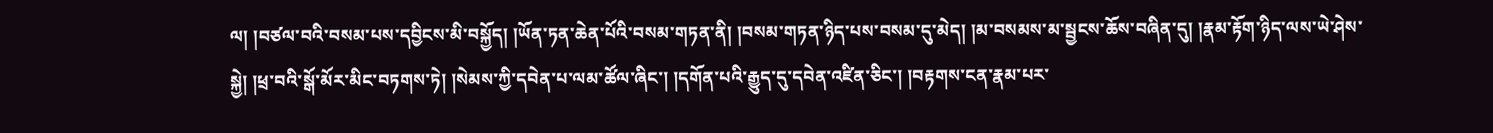ལ། །བཙལ་བའི་བསམ་པས་དབྱིངས་མི་བསྐྱོད། །ཡོན་ཏན་ཆེན་པོའི་བསམ་གཏན་ནི། །བསམ་གཏན་ཉིད་པས་བསམ་དུ་མེད། །མ་བསམས་མ་སྦྱངས་ཆོས་བཞིན་དུ། །རྣམ་རྟོག་ཉིད་ལས་ཡེ་ཤེས་སྐྱེ། །ཕྲ་བའི་སྒོ་མོར་མིང་བཏགས་ཏེ། །སེམས་ཀྱི་དབེན་པ་ལམ་ཚོལ་ཞིང་། །དགོན་པའི་རྒྱུད་དུ་དབེན་འཛིན་ཅིང་། །བརྟགས་ངན་རྣམ་པར་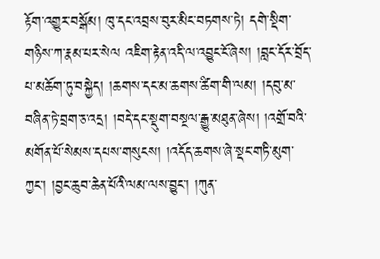རྟོག་འགྱུར་བསྒོམ། ཁུ་དང་འབྲས་བུར་མིང་བཏགས་ཏེ། དགེ་སྡིག་གཉིས་ཀ་རྣམ་པར་སེལ འཇིག་རྟེན་འདི་ལ་འབྱུང་ངོ་ཞེས། །བླང་དོར་བྲོད་པ་མཆོག་ཏུ་བསྐྱེད། །ཆགས་དང་མ་ཆགས་ཚིག་གི་ལམ། །དབུ་མ་བཞིན་ཏེ་བྲག་ཅ་འདྲ། །བདེ་དང་སྡུག་བསྔལ་རྒྱུ་མཐུན་ཞེས། །འགྲོ་བའི་མགོན་པོ་སེམས་དཔས་གསུངས། །འདོད་ཆགས་ཞེ་སྡང་གཏི་མུག་ཀྱང་། །བྱང་ཆུབ་ཆེན་པོའི་ལམ་ལས་བྱུང་། །ཀུན་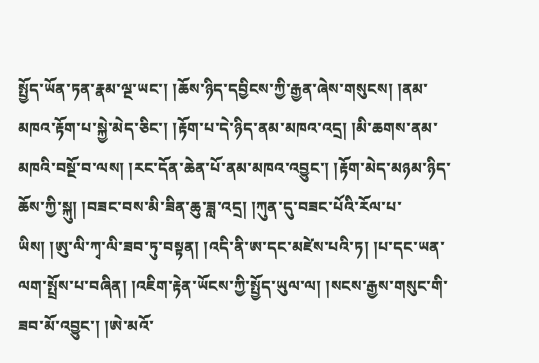སྤྱོད་ཡོན་ཏན་རྣམ་ལྔ་ཡང་། །ཆོས་ཉིད་དབྱིངས་ཀྱི་རྒྱན་ཞེས་གསུངས། །ནམ་མཁའ་རྟོག་པ་སྐྱེ་མེད་ཅིང་། །རྟོག་པ་དེ་ཉིད་ནམ་མཁའ་འདྲ། །མི་ཆགས་ནམ་མཁའི་བསྔོ་བ་ལས། །རང་དོན་ཆེན་པོ་ནམ་མཁའ་འབྱུང་། །རྟོག་མེད་མཉམ་ཉིད་ཆོས་ཀྱི་སྐུ། །བཟང་བས་མི་ཟིན་ཆུ་ཟླ་འདྲ། །ཀུན་དུ་བཟང་པོའི་རོལ་པ་ཡིས། །ཨུ་ལི་ཀྭ་ལི་ཟབ་ཏུ་བསྟན། །འདི་ནི་ཨ་དང་མཛེས་པའི་ཏ། །པ་དང་ཡན་ལག་སྤྲོས་པ་བཞིན། །འཇིག་རྟེན་ཡོངས་ཀྱི་སྤྱོད་ཡུལ་ལ། །སངས་རྒྱས་གསུང་གི་ཟབ་མོ་འབྱུང་། །ཨེ་མའོ་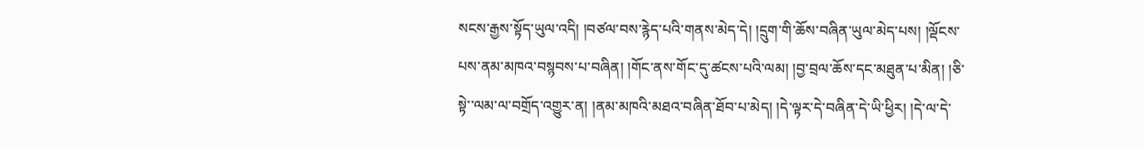སངས་རྒྱས་སྟོད་ཡུལ་འདི། །བཙལ་བས་རྙེད་པའི་གནས་མེད་དེ། །དྲུག་གི་ཆོས་བཞིན་ཡུལ་མེད་པས། །ལྡོངས་པས་ནམ་མཁའ་བསྙབས་པ་བཞིན། །གོང་ནས་གོང་དུ་ཚངས་པའི་ལམ། །བྱ་བྲལ་ཆོས་དང་མཐུན་པ་མིན། །ཅི་སྟེ་་ལམ་ལ་བགྲོད་འགྱུར་ན། །ནམ་མཁའི་མཐའ་བཞིན་ཐོབ་པ་མེད། །དེ་ལྟར་དེ་བཞིན་དེ་ཡི་ཕྱིར། །དེ་ལ་དེ་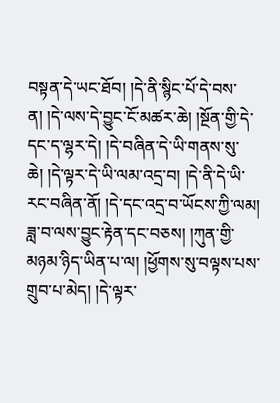བསྟན་དེ་ཡང་ཐོབ། །དེ་ནི་སྙིང་པོ་དེ་བས་ན། །དེ་ལས་དེ་བྱུང་ངོ་མཚར་ཆེ། །སྔོན་གྱི་དེ་དང་ད་ལྷར་དེ། །དེ་བཞིན་དེ་ཡི་གནས་སུ་ཆེ། །དེ་ལྟར་དེ་ཡི་ལམ་འདྲ་བ། །དེ་ནི་དེ་ཡི་རང་བཞིན་ནོ། །དེ་དང་འདྲ་བ་ཡོངས་ཀྱི་ལམ། ཟླ་བ་ལས་བྱུང་རྟེན་དང་བཅས། །ཀུན་གྱི་མཉམ་ཉིད་ཡིན་པ་ལ། །ཕྱོགས་སུ་བལྟས་པས་གྲུབ་པ་མེད། །དེ་ལྟར་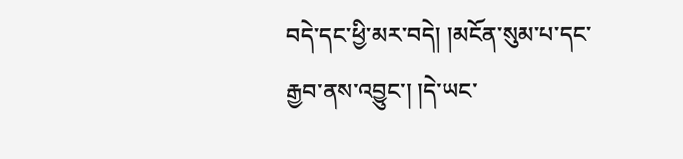བདེ་དང་ཕྱི་མར་བདེ། །མངོན་སུམ་པ་དང་རྒྱབ་ནས་འབྱུང་། །དེ་ཡང་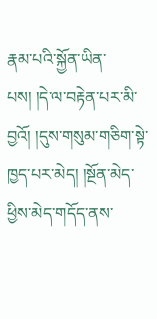རྣམ་པའི་སྐྱོན་ཡིན་པས། །དེ་ལ་བརྟེན་པར་མི་བྱའོ། །དུས་གསུམ་གཅིག་སྟེ་ཁྱད་པར་མེད། །སྔོན་མེད་ཕྱིས་མེད་གདོད་ནས་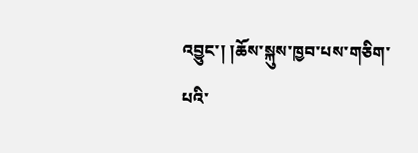འབྱུང་། །ཆོས་སྐུས་ཁྱབ་པས་གཅིག་པའི་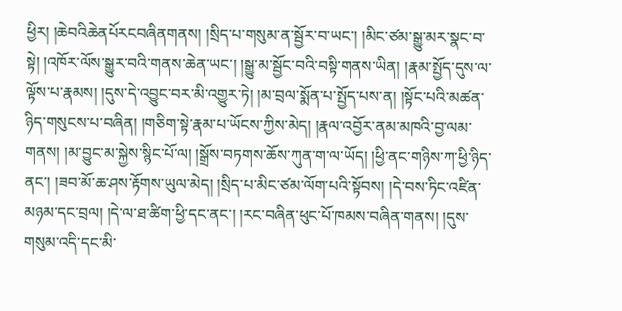ཕྱིར། །ཆེབའིཆེནཔོརངབཞིནགནས། །སྲིད་པ་གསུམ་ན་སྦྱོར་བ་ཡང་། །མིང་ཙམ་སྒྱུ་མར་སྣང་བ་སྟེ། །འཁོར་ལོས་སྒྱུར་བའི་གནས་ཆེན་ཡང་། །སྒྱུ་མ་སྦྱོང་བའི་བསྟི་གནས་ཡིན། །རྣམ་སྤྱོད་དུས་ལ་ལྟོས་པ་རྣམས། །དུས་དེ་འབྱུང་བར་མི་འགྱུར་ཏེ། །མ་བྲལ་སྨོན་པ་སྤྱོད་པས་ན། །སྟོང་པའི་མཚན་ཉིད་གསུངས་པ་བཞིན། །གཅིག་སྟེ་རྣམ་པ་ཡོངས་ཀྱིས་མེད། །རྣལ་འབྱོར་ནམ་མཁའི་བྱ་ལམ་གནས། །མ་བྱུང་མ་སྐྱེས་སྙིང་པོ་ལ། །སྒྲོས་བཏགས་ཆོས་ཀུན་ག་ལ་ཡོད། །ཕྱི་ནང་གཉིས་ཀ་ཕྱི་ཉིད་ནང་། །ཟབ་མོ་ཆ་ཤས་རྟོགས་ཡུལ་མེད། །སྲིད་པ་མིང་ཙམ་ལོག་པའི་སྟོབས། །དེ་བས་ཏིང་འཛིན་མཉམ་དང་བྲལ། །དེ་ལ་ཐ་ཚིག་ཕྱི་དང་ནང་། །རང་བཞིན་ཕུང་པོ་ཁམས་བཞིན་གནས། །དུས་གསུམ་འདི་དང་མི་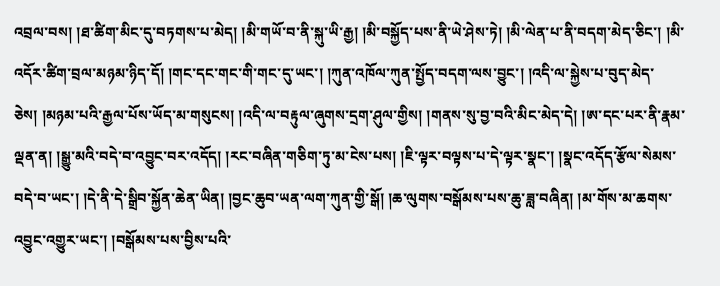འབྲལ་བས། །ཐ་ཚིག་མིང་དུ་བཏགས་པ་མེད། །མི་གཡོ་བ་ནི་སྐུ་ཡི་རྒྱ། །མི་བསྐྱོད་པས་ནི་ཡེ་ཤེས་ཏེ། །མི་ལེན་པ་ནི་བདག་མེད་ཅིང་། །མི་འདོར་ཚིག་བྲལ་མཉམ་ཉིད་དོ། །གང་དང་གང་གི་གང་དུ་ཡང་། །ཀུན་འཁོལ་ཀུན་སྤྱོད་བདག་ལས་བྱུང་། །འདི་ལ་སྐྱེས་པ་བུད་མེད་ཅེས། །མཉམ་པའི་རྒྱལ་པོས་ཡོད་མ་གསུངས། །འདི་ལ་བརྟུལ་ཞུགས་དྲག་ཤུལ་གྱིས། །གནས་སུ་བྱ་བའི་མིང་མེད་དེ། །ཨ་དང་པར་ནི་རྣམ་ལྡན་ན། །སྒྱུ་མའི་བདེ་བ་འབྱུང་བར་འདོད། །རང་བཞིན་གཅིག་ཏུ་མ་ངེས་པས། །ཇི་ལྟར་བལྟས་པ་དེ་ལྟར་སྣང་། །སྣང་འདོད་རྩོལ་སེམས་བདེ་བ་ཡང་། །དེ་ནི་དེ་སྒྲིབ་སྐྱོན་ཆེན་ཡིན། །བྱང་ཆུབ་ཡན་ལག་ཀུན་གྱི་སྒོ། །ཆ་ལུགས་བསྒོམས་པས་ཆུ་ཟླ་བཞིན། །མ་གོས་མ་ཆགས་འབྱུང་འགྱུར་ཡང་། །བསྒོམས་པས་བྱིས་པའི་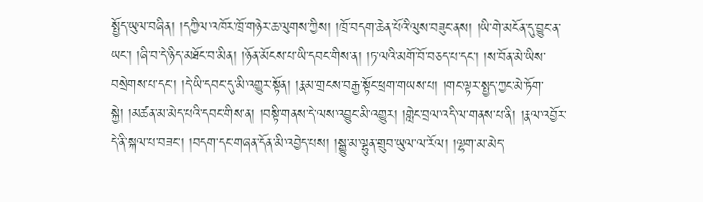སྤྱོད་ཡུལ་བཞིན། །དཀྱིལ་འཁོར་ཁྲོ་གཉེར་ཆ་ལུགས་ཀྱིས། །ཁྲོ་བདག་ཆེན་པོའི་ལུས་བཟུང་ནས། །ཡི་གེ་མངོན་དུ་བྱུང་ན་ཡང་། །ཞི་བ་དེ་ཉིད་མཐོང་བ་མིན། །ཉོན་མོངས་པ་ཡི་དབང་གིས་ན། །ཏ་ལའི་མགོ་བོ་བཅད་པ་དང་། །ས་བོན་མེ་ཡིས་བསྲེགས་པ་དང་། །དེ་ཡི་དབང་དུ་མི་འགྱུར་སྟོན། །རྣམ་གྲངས་བརྒྱ་སྟོང་ཕྲག་གཡས་པ། །གང་ལྟར་སྤྱད་ཀྱང་མེ་ཏོག་སྐྱེ། །མཚན་མ་མེད་པའི་དབང་གིས་ན། །བསྟི་གནས་དེ་ལས་འབྱུང་མི་འགྱུར། །གླེང་བྲལ་འདི་ལ་གནས་པ་ནི། །རྣལ་འབྱོར་དེ་ནི་སྐལ་པ་བཟང་། །བདག་དང་གཞན་དོན་མི་འབྱེད་པས། །སྒྱུ་མ་ལྷུན་གྲུབ་ཡུལ་ལ་རོལ། །ལྷག་མ་མེད་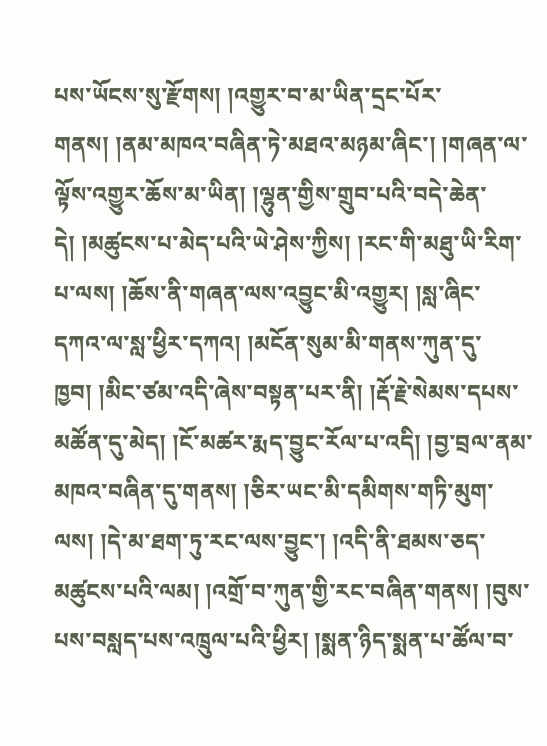པས་ཡོངས་སུ་རྫོགས། །འགྱུར་བ་མ་ཡིན་དྲང་པོར་གནས། །ནམ་མཁའ་བཞིན་ཏེ་མཐའ་མཉམ་ཞིང་། །གཞན་ལ་ལྟོས་འགྱུར་ཆོས་མ་ཡིན། །ལྷུན་གྱིས་གྲུབ་པའི་བདེ་ཆེན་དེ། །མཚུངས་པ་མེད་པའི་ཡེ་ཤེས་ཀྱིས། །རང་གི་མཐུ་ཡི་རིག་པ་ལས། །ཆོས་ནི་གཞན་ལས་འབྱུང་མི་འགྱུར། །སླ་ཞིང་དཀའ་ལ་སླ་ཕྱིར་དཀའ། །མངོན་སུམ་མི་གནས་ཀུན་དུ་ཁྱབ། །མིང་ཙམ་འདི་ཞེས་བསྟན་པར་ནི། །རྡོ་རྗེ་སེམས་དཔས་མཚོན་དུ་མེད། །ངོ་མཚར་རྨད་བྱུང་རོལ་པ་འདི། །བྱ་བྲལ་ནམ་མཁའ་བཞིན་དུ་གནས། །ཅིར་ཡང་མི་དམིགས་གཏི་མུག་ལས། །དེ་མ་ཐག་ཏུ་རང་ལས་བྱུང་། །འདི་ནི་ཐམས་ཅད་མཚུངས་པའི་ལམ། །འགྲོ་བ་ཀུན་གྱི་རང་བཞིན་གནས། །བུས་པས་བསླད་པས་འཁྲུལ་པའི་ཕྱིར། །སྨན་ཉིད་སྨན་པ་ཚོལ་བ་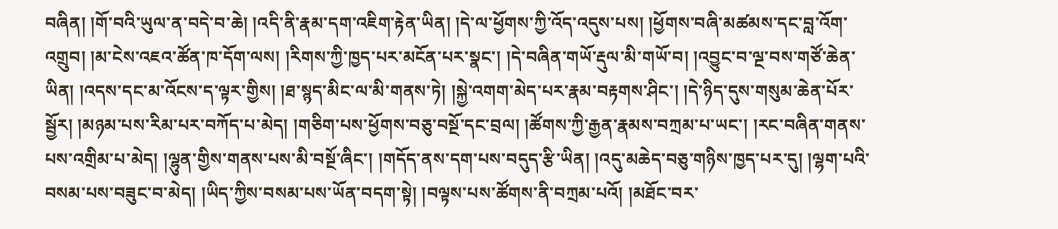བཞིན། །གོ་བའི་ཡུལ་ན་བདེ་བ་ཆེ། །འདི་ནི་རྣམ་དག་འཇིག་རྟེན་ཡིན། །དེ་ལ་ཕྱོགས་ཀྱི་འོད་འདུས་པས། །ཕྱོགས་བཞི་མཚམས་དང་བླ་འོག་འགྲུབ། །མ་ངེས་འཇའ་ཚོན་ཁ་དོག་ལས། །རིགས་ཀྱི་ཁྱད་པར་མངོན་པར་སྣང་། །དེ་བཞིན་གཡོ་རྡུལ་མི་གཡོ་བ། །འབྱུང་བ་ལྔ་བས་གཙོ་ཆེན་ཡིན། །འདས་དང་མ་འོངས་ད་ལྟར་གྱིས། །ཐ་སྙད་མིང་ལ་མི་གནས་ཏེ། །སྐྱེ་འགག་མེད་པར་རྣམ་བརྟགས་ཤིང་། །དེ་ཉིད་དུས་གསུམ་ཆེན་པོར་སྦྱོར། །མཉམ་པས་རིམ་པར་བཀོད་པ་མེད། །གཅིག་པས་ཕྱོགས་བཅུ་བསྔོ་དང་བྲལ། །ཚོགས་ཀྱི་རྒྱན་རྣམས་བཀྲམ་པ་ཡང་། །རང་བཞིན་གནས་པས་འགྲིམ་པ་མེད། །ལྷུན་གྱིས་གནས་པས་མི་བསྔོ་ཞིང་། །གདོད་ནས་དག་པས་བདུད་རྩི་ཡིན། །འདུ་མཆེད་བཅུ་གཉིས་ཁྱད་པར་དུ། །ལྷག་པའི་བསམ་པས་བཟུང་བ་མེད། །ཡིད་ཀྱིས་བསམ་པས་ཡོན་བདག་སྟེ། །བལྟས་པས་ཚོགས་ནི་བཀྲམ་པའོ། །མཐོང་བར་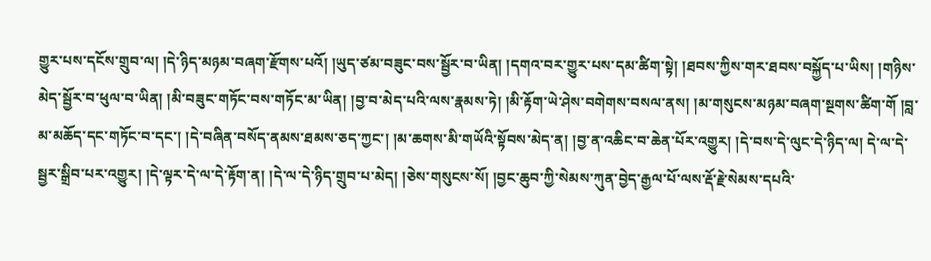གྱུར་པས་དངོས་གྲུབ་ལ། །དེ་ཉིད་མཉམ་བཞག་རྫོགས་པའོ། །ཡུད་ཙམ་བཟུང་བས་སྦྱོར་བ་ཡིན། །དགའ་བར་གྱུར་པས་དམ་ཚིག་སྟེ། །ཐབས་ཀྱིས་གར་ཐབས་བསྐྱོད་པ་ཡིས། །གཉིས་མེད་སྦྱོར་བ་ཕུལ་བ་ཡིན། །མི་བཟུང་གཏོང་བས་གཏོང་མ་ཡིན། །བྱ་བ་མེད་པའི་ལས་རྣམས་ཏེ། །མི་རྟོག་ཡེ་ཤེས་བགེགས་བསལ་ནས། །མ་གསུངས་མཉམ་བཞག་སྔགས་ཚིག་གོ །བླ་མ་མཆོད་དང་གཏོང་བ་དང་། །དེ་བཞིན་བསོད་ནམས་ཐམས་ཅད་ཀྱང་། །མ་ཆགས་མི་གཡོའི་སྟོབས་མེད་ན། །བྱ་ན་འཆིང་བ་ཆེན་པོར་འགྱུར། །དེ་བས་དེ་ལུང་དེ་ཉིད་ལ། དེ་ལ་དེ་སྦྱར་སྒྲིབ་པར་འགྱུར། །དེ་ལྟར་དེ་ལ་དེ་རྟོག་ན། །དེ་ལ་དེ་ཉིད་གྲུབ་པ་མེད། །ཅེས་གསུངས་སོ། །བྱང་ཆུབ་ཀྱི་སེམས་ཀུན་བྱེད་རྒྱལ་པོ་ལས་རྡོ་རྗེ་སེམས་དཔའི་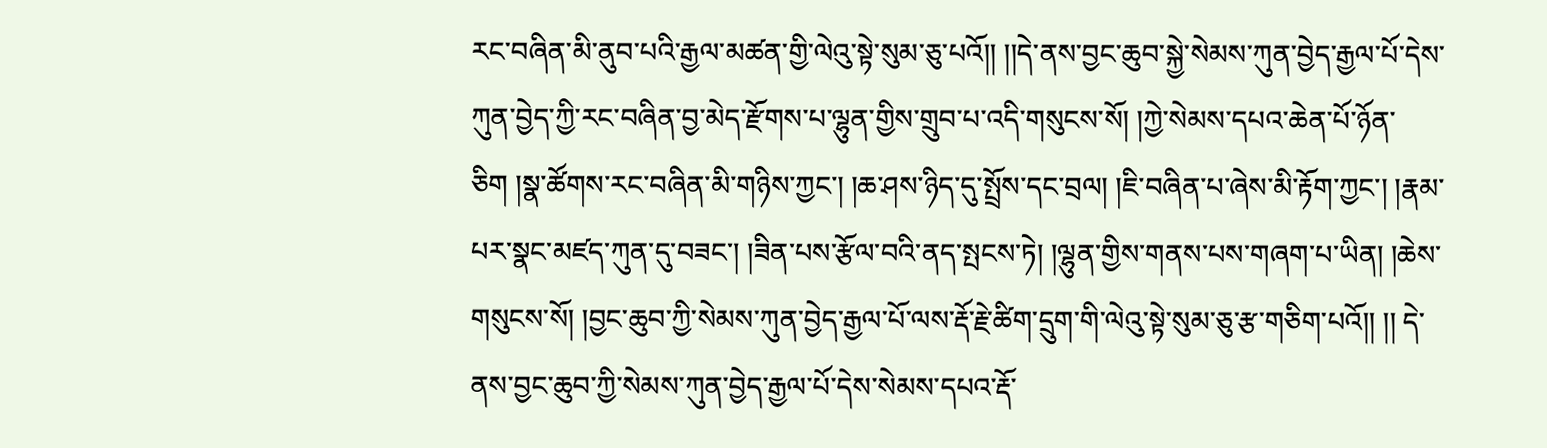རང་བཞིན་མི་ནུབ་པའི་རྒྱལ་མཚན་གྱི་ལེའུ་སྟེ་སུམ་ཅུ་པའོ།། །།དེ་ནས་བྱང་ཆུབ་སྐྱེ་སེམས་ཀུན་བྱེད་རྒྱལ་པོ་དེས་ཀུན་བྱེད་ཀྱི་རང་བཞིན་བྱ་མེད་རྫོགས་པ་ལྷུན་གྱིས་གྲུབ་པ་འདི་གསུངས་སོ། །ཀྱེ་སེམས་དཔའ་ཆེན་པོ་ཉོན་ཅིག །སྣ་ཚོགས་རང་བཞིན་མི་གཉིས་ཀྱང་། །ཆ་ཤས་ཉིད་དུ་སྤྲོས་དང་བྲལ། །ཇི་བཞིན་པ་ཞེས་མི་རྟོག་ཀྱང་། །རྣམ་པར་སྣང་མཛད་ཀུན་དུ་བཟང་། །ཟིན་པས་རྩོལ་བའི་ནད་སྤངས་ཏེ། །ལྷུན་གྱིས་གནས་པས་གཞག་པ་ཡིན། །ཆེས་གསུངས་སོ། །བྱང་ཆུབ་ཀྱི་སེམས་ཀུན་བྱེད་རྒྱལ་པོ་ལས་རྡོ་རྗེ་ཚིག་དྲུག་གི་ལེའུ་སྟེ་སུམ་ཅུ་རྩ་གཅིག་པའོ།། །། དེ་ནས་བྱང་ཆུབ་ཀྱི་སེམས་ཀུན་བྱེད་རྒྱལ་པོ་དེས་སེམས་དཔའ་རྡོ་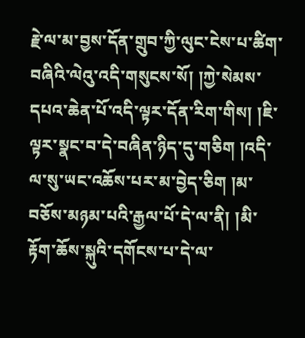རྗེ་ལ་མ་བྱས་དོན་གྲུབ་ཀྱི་ལུང་ངེས་པ་ཚིག་བཞིའི་ལེའུ་འདི་གསུངས་སོ། །ཀྱེ་སེམས་དཔའ་ཆེན་པོ་འདི་ལྟར་དོན་རིག་གིས། །ཇི་ལྟར་སྣང་བ་དེ་བཞིན་ཉིད་དུ་གཅིག །འདི་ལ་སུ་ཡང་འཆོས་པར་མ་བྱེད་ཅིག །མ་བཅོས་མཉམ་པའི་རྒྱལ་པོ་དེ་ལ་ནི། །མི་རྟོག་ཆོས་སྐུའི་དགོངས་པ་དེ་ལ་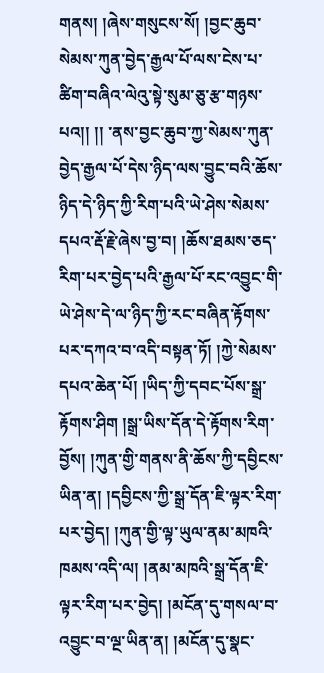གནས། །ཞེས་གསུངས་སོ། །བྱང་ཆུབ་སེམས་ཀུན་བྱེད་རྒྱལ་པོ་ལས་ངེས་པ་ཚིག་བཞིའ་ལེའུ་སྟེ་སུམ་ཅུ་རྩ་གཉས་པའ།། །། ་ནས་བྱང་ཆུབ་ཀྱ་སེམས་ཀུན་བྱེད་རྒྱལ་པོ་དེས་ཉིད་ལས་བྱུང་བའི་ཆོས་ཉིད་དེ་ཉིད་ཀྱི་རིག་པའི་ཡེ་ཤེས་སེམས་དཔའ་རྡོ་རྗེ་ཞེས་བྱ་བ། །ཆོས་ཐམས་ཅད་རིག་པར་བྱེད་པའི་རྒྱལ་པོ་རང་འབྱུང་གི་ཡེ་ཤེས་དེ་ལ་ཉིད་ཀྱི་རང་བཞིན་རྟོགས་པར་དཀའ་བ་འདི་བསྟན་ཏོ། །ཀྱེ་སེམས་དཔའ་ཆེན་པོ། །ཡིད་ཀྱི་དབང་པོས་སྒྲ་རྟོགས་ཤིག །སྒྲ་ཡིས་དོན་དེ་རྟོགས་རིག་བྱོས། །ཀུན་གྱི་གནས་ནི་ཆོས་ཀྱི་དབྱིངས་ཡིན་ན། །དབྱིངས་ཀྱི་སྒྲ་དོན་ཇི་ལྟར་རིག་པར་བྱེད། །ཀུན་གྱི་ལྟ་ཡུལ་ནམ་མཁའི་ཁམས་འདི་ལ། །ནམ་མཁའི་སྒྲ་དོན་ཇི་ལྟར་རིག་པར་བྱེད། །མངོན་དུ་གསལ་བ་འབྱུང་བ་ལྔ་ཡིན་ན། །མངོན་དུ་སྣང་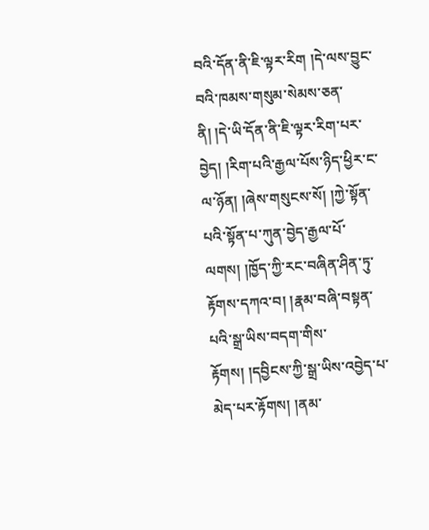བའི་དོན་ནི་ཇི་ལྟར་རིག །དེ་ལས་བྱུང་བའི་ཁམས་གསུམ་སེམས་ཅན་ནི། །དེ་ཡི་དོན་ནི་ཇི་ལྟར་རིག་པར་བྱེད། །རིག་པའི་རྒྱལ་པོས་ཉིད་ཕྱིར་ང་ལ་ཉོན། །ཞེས་གསུངས་སོ། །ཀྱེ་སྟོན་པའི་སྟོན་པ་ཀུན་བྱེད་རྒྱལ་པོ་ལགས། །ཁྱོད་ཀྱི་རང་བཞིན་ཤིན་ཏུ་རྟོགས་དཀའ་བ། །རྣམ་བཞི་བསྟན་པའི་སྒྲ་ཡིས་བདག་གིས་རྟོགས། །དབྱིངས་ཀྱི་སྒྲ་ཡིས་འབྱེད་པ་མེད་པར་རྟོགས། །ནམ་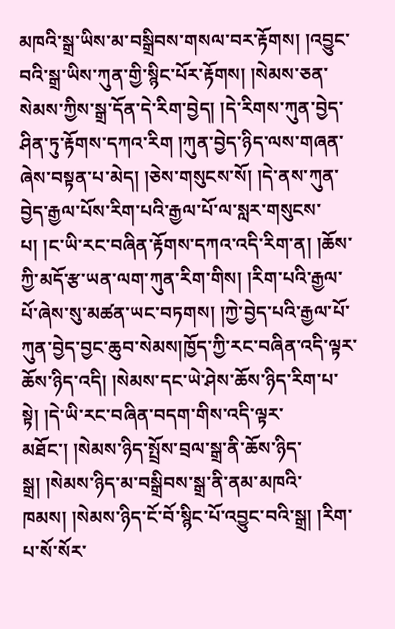མཁའི་སྒྲ་ཡིས་མ་བསྒྲིབས་གསལ་བར་རྟོགས། །འབྱུང་བའི་སྒྲ་ཡིས་ཀུན་གྱི་སྙིང་པོར་རྟོགས། །སེམས་ཅན་སེམས་ཀྱིས་སྒྲ་དོན་དེ་རིག་བྱེད། །དེ་རིགས་ཀུན་བྱེད་ཤིན་ཏུ་རྟོགས་དཀའ་རིག །ཀུན་བྱེད་ཉིད་ལས་གཞན་ཞེས་བསྟན་པ་མེད། །ཅེས་གསུངས་སོ། །དེ་ནས་ཀུན་བྱེད་རྒྱལ་པོས་རིག་པའི་རྒྱལ་པོ་ལ་སླར་གསུངས་པ། །ང་ཡི་རང་བཞིན་རྟོགས་དཀའ་འདི་རིག་ན། །ཆོས་ཀྱི་མདོ་རྩ་ཡན་ལག་ཀུན་རིག་གིས། །རིག་པའི་རྒྱལ་པོ་ཞེས་སུ་མཚན་ཡང་བཏགས། །ཀྱེ་བྱེད་པའི་རྒྱལ་པོ་ཀུན་བྱེད་བྱང་ཆུབ་སེམས།ཁྱོད་ཀྱི་རང་བཞིན་འདི་ལྟར་ཆོས་ཉིད་འདི། །སེམས་དང་ཡེ་ཤེས་ཆོས་ཉིད་རིག་པ་སྟེ། །དེ་ཡི་རང་བཞིན་བདག་གིས་འདི་ལྟར་མཐོང་། །སེམས་ཉིད་སྤྲོས་བྲལ་སྒྲ་ནི་ཆོས་ཉིད་སྒྲ། །སེམས་ཉིད་མ་བསྒྲིབས་སྒྲ་ནི་ནམ་མཁའི་ཁམས། །སེམས་ཉིད་ངོ་བོ་སྙིང་པོ་འབྱུང་བའི་སྒྲ། །རིག་པ་སོ་སོར་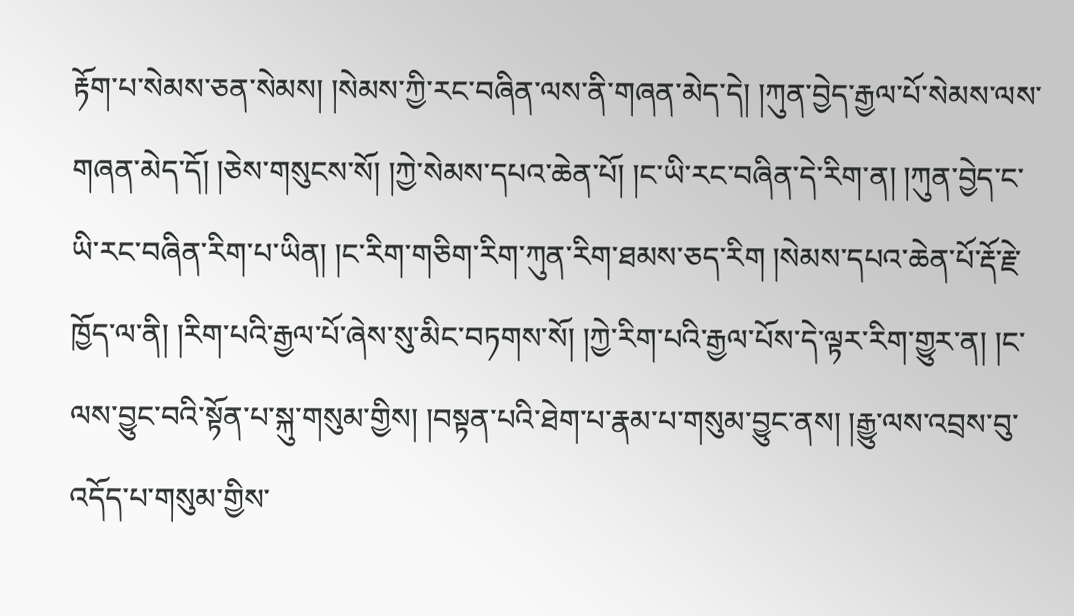རྟོག་པ་སེམས་ཅན་སེམས། །སེམས་ཀྱི་རང་བཞིན་ལས་ནི་གཞན་མེད་དེ། །ཀུན་བྱེད་རྒྱལ་པོ་སེམས་ལས་གཞན་མེད་དོ། །ཅེས་གསུངས་སོ། །ཀྱེ་སེམས་དཔའ་ཆེན་པོ། །ང་ཡི་རང་བཞིན་དེ་རིག་ན། །ཀུན་བྱེད་ང་ཡི་རང་བཞིན་རིག་པ་ཡིན། །ང་རིག་གཅིག་རིག་ཀུན་རིག་ཐམས་ཅད་རིག །སེམས་དཔའ་ཆེན་པོ་རྡོ་རྗེ་ཁྱོད་ལ་ནི། །རིག་པའི་རྒྱལ་པོ་ཞེས་སུ་མིང་བཏགས་སོ། །ཀྱེ་རིག་པའི་རྒྱལ་པོས་དེ་ལྟར་རིག་གྱུར་ན། །ང་ལས་བྱུང་བའི་སྟོན་པ་སྐུ་གསུམ་གྱིས། །བསྟན་པའི་ཐེག་པ་རྣམ་པ་གསུམ་བྱུང་ནས། །རྒྱུ་ལས་འབྲས་བུ་འདོད་པ་གསུམ་གྱིས་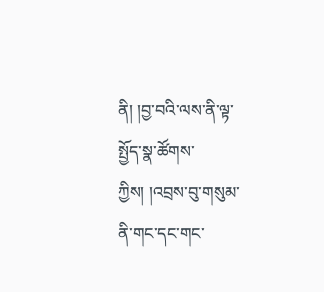ནི། །བྱ་བའི་ལས་ནི་ལྟ་སྤྱོད་སྣ་ཚོགས་ཀྱིས། །འབྲས་བུ་གསུམ་ནི་གང་དང་གང་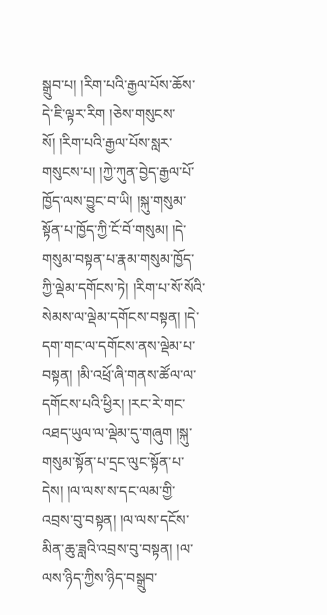སྒྲུབ་པ། །རིག་པའི་རྒྱལ་པོས་ཆོས་དེ་ཇི་ལྟར་རིག །ཅེས་གསུངས་སོ། །རིག་པའི་རྒྱལ་པོས་སླར་གསུངས་པ། །ཀྱེ་ཀུན་བྱེད་རྒྱལ་པོ་ཁྱོད་ལས་བྱུང་བ་ཡི། །སྐུ་གསུམ་སྟོན་པ་ཁྱོད་ཀྱི་ངོ་བོ་གསུམ། །དེ་གསུམ་བསྟན་པ་རྣམ་གསུམ་ཁྱོད་ཀྱི་ལྡེམ་དགོངས་ཏེ། །རིག་པ་སོ་སོའི་སེམས་ལ་ལྡེམ་དགོངས་བསྟན། །དེ་དག་གང་ལ་དགོངས་ནས་ལྡེམ་པ་བསྟན། །མི་འཕྲོ་ཞི་གནས་ཚོལ་ལ་དགོངས་པའི་ཕྱིར། །རང་རེ་གང་འཐད་ཡུལ་ལ་ལྡེམ་དུ་གཞུག །སྐུ་གསུམ་སྟོན་པ་དྲང་ལུང་སྟོན་པ་དེས། །ལ་ལས་ས་དང་ལམ་གྱི་འབྲས་བུ་བསྟན། །ལ་ལས་དངོས་མིན་ཆུ་ཟླའི་འབྲས་བུ་བསྟན། །ལ་ལས་ཉིད་ཀྱིས་ཉིད་བསྒྲུབ་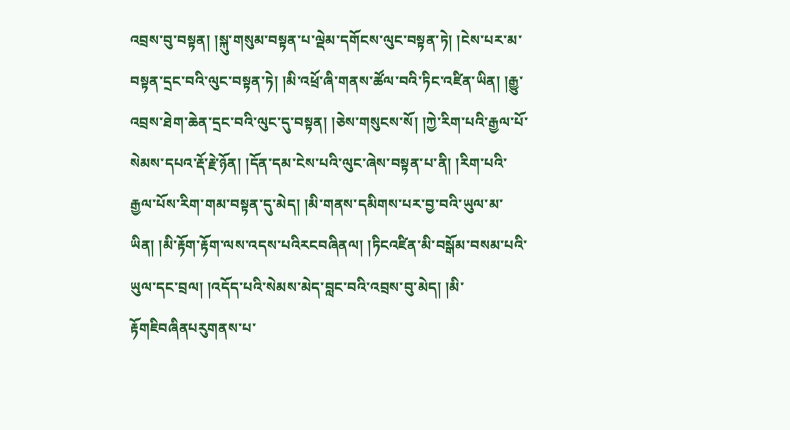འབྲས་བུ་བསྟན། །སྐུ་གསུམ་བསྟན་པ་ལྡེམ་དགོངས་ལུང་བསྟན་ཏེ། །ངེས་པར་མ་བསྟན་དྲང་བའི་ལུང་བསྟན་ཏེ། །མི་འཕྲོ་ཞི་གནས་ཚོལ་བའི་ཏིང་འཛིན་ཡིན། །རྒྱུ་འབྲས་ཐེག་ཆེན་དྲང་བའི་ལུང་དུ་བསྟན། །ཅེས་གསུངས་སོ། །ཀྱེ་རིག་པའི་རྒྱལ་པོ་སེམས་དཔའ་རྡོ་རྗེ་ཉོན། །དོན་དམ་ངེས་པའི་ལུང་ཞེས་བསྟན་པ་ནི། །རིག་པའི་རྒྱལ་པོས་རིག་གམ་བསྟན་དུ་མེད། །མི་གནས་དམིགས་པར་བྱ་བའི་ཡུལ་མ་ཡིན། །མི་རྟོག་རྟོག་ལས་འདས་པའིརངབཞིནལ། །ཏིངའཛིན་མི་བསྒོམ་བསམ་པའི་ཡུལ་དང་བྲལ། །འདོད་པའི་སེམས་མེད་བླང་བའི་འབྲས་བུ་མེད། །མི་རྟོགཇིབཞིནཔརུགནས་པ་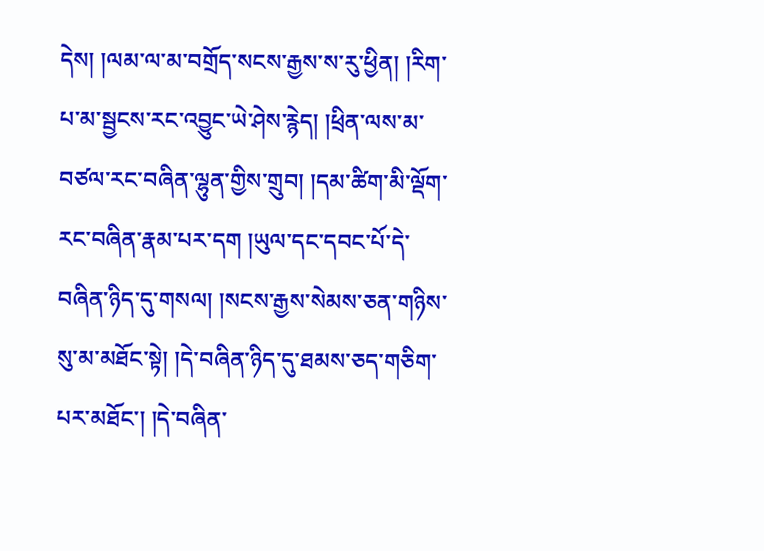དེས། །ལམ་ལ་མ་བགྲོད་སངས་རྒྱས་ས་རུ་ཕྱིན། །རིག་པ་མ་སྦྱངས་རང་འབྱུང་ཡེ་ཤེས་རྙེད། །ཕྲིན་ལས་མ་བཙལ་རང་བཞིན་ལྷུན་གྱིས་གྲུབ། །དམ་ཚིག་མི་ལྡོག་རང་བཞིན་རྣམ་པར་དག །ཡུལ་དང་དབང་པོ་དེ་བཞིན་ཉིད་དུ་གསལ། །སངས་རྒྱས་སེམས་ཅན་གཉིས་སུ་མ་མཐོང་སྟེ། །དེ་བཞིན་ཉིད་དུ་ཐམས་ཅད་གཅིག་པར་མཐོང་། །དེ་བཞིན་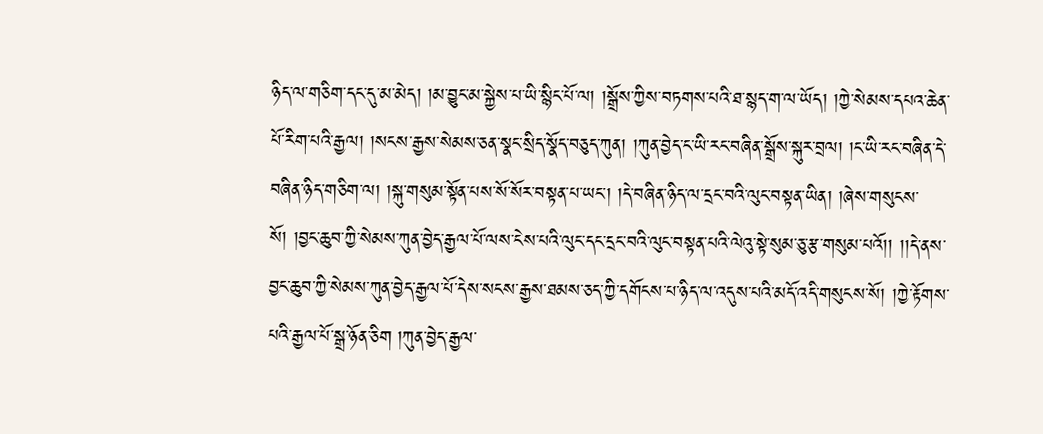ཉིད་ལ་གཅིག་དང་དུ་མ་མེད། །མ་བྱུང་མ་སྐྱེས་པ་ཡི་སྙིང་པོ་ལ། །སྒྲོས་ཀྱིས་བཏགས་པའི་ཐ་སྙད་ག་ལ་ཡོད། །ཀྱེ་སེམས་དཔའ་ཆེན་པོ་རིག་པའི་རྒྱལ། །སངས་རྒྱས་སེམས་ཅན་སྣང་སྲིད་སྣོད་བཅུད་ཀུན། །ཀུན་བྱེད་ང་ཡི་རང་བཞིན་སྒྲོས་སྐུར་བྲལ། །ང་ཡི་རང་བཞིན་དེ་བཞིན་ཉིད་གཅིག་ལ། །སྐུ་གསུམ་སྟོན་པས་སོ་སོར་བསྟན་པ་ཡང་། །དེ་བཞིན་ཉིད་ལ་དྲང་བའི་ལུང་བསྟན་ཡིན། །ཞེས་གསུངས་སོ། །བྱང་ཆུབ་ཀྱི་སེམས་ཀུན་བྱེད་རྒྱལ་པོ་ལས་ངེས་པའི་ལུང་དང་དྲང་བའི་ལུང་བསྟན་པའི་ལེའུ་སྟེ་སུམ་ཅུ་རྩ་གསུམ་པའོ།། །།དེ་ནས་བྱང་ཆུབ་ཀྱི་སེམས་ཀུན་བྱེད་རྒྱལ་པོ་དེས་སངས་རྒྱས་ཐམས་ཅད་ཀྱི་དགོངས་པ་ཉིད་ལ་འདུས་པའི་མདོ་འདི་གསུངས་སོ། །ཀྱེ་རྟོགས་པའི་རྒྱལ་པོ་སྒྲ་ཉོན་ཅིག །ཀུན་བྱེད་རྒྱལ་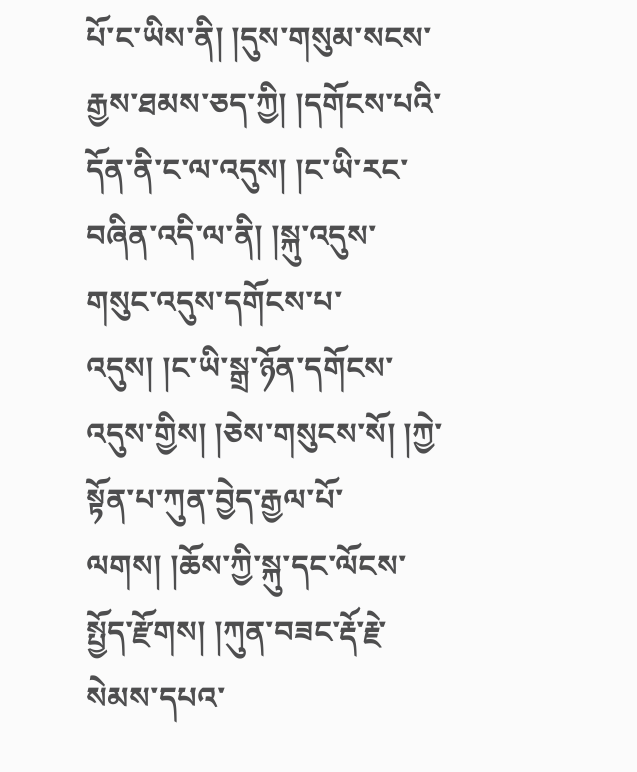པོ་ང་ཡིས་ནི། །དུས་གསུམ་སངས་རྒྱས་ཐམས་ཅད་ཀྱི། །དགོངས་པའི་དོན་ནི་ང་ལ་འདུས། །ང་ཡི་རང་བཞིན་འདི་ལ་ནི། །སྐུ་འདུས་གསུང་འདུས་དགོངས་པ་འདུས། །ང་ཡི་སྒྲ་ཉོན་དགོངས་འདུས་གྱིས། །ཅེས་གསུངས་སོ། །ཀྱེ་སྟོན་པ་ཀུན་བྱེད་རྒྱལ་པོ་ལགས། །ཆོས་ཀྱི་སྐུ་དང་ལོངས་སྤྱོད་རྫོགས། །ཀུན་བཟང་རྡོ་རྗེ་སེམས་དཔའ་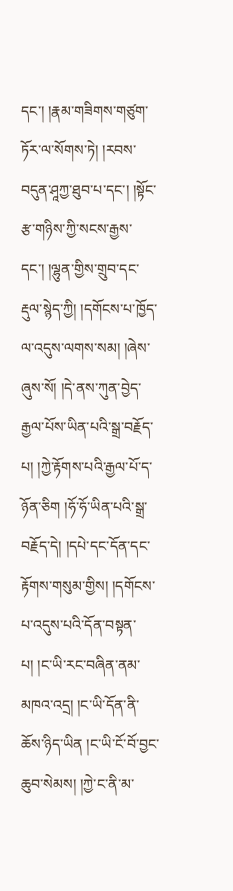དང་། །རྣམ་གཟིགས་གཙུག་ཏོར་ལ་སོགས་ཏེ། །རབས་བདུན་ཤཱཀྱ་ཐུབ་པ་དང་། །སྟོང་རྩ་གཉིས་ཀྱི་སངས་རྒྱས་དང་། །ལྷུན་གྱིས་གྲུབ་དང་རྡུལ་སྙེད་ཀྱི། །དགོངས་པ་ཁྱོད་ལ་འདུས་ལགས་སམ། །ཞེས་ཞུས་སོ། །དེ་ནས་ཀུན་བྱེད་རྒྱལ་པོས་ཡིན་པའི་སྒྲ་བརྗོད་པ། །ཀྱེ་རྟོགས་པའི་རྒྱལ་པོ་ད་ཉོན་ཅིག །ཧོ་ཧོ་ཡིན་པའི་སྒྲ་བརྗོད་དེ། །དཔེ་དང་དོན་དང་རྟོགས་གསུམ་གྱིས། །དགོངས་པ་འདུས་པའི་དོན་བསྟན་པ། །ང་ཡི་རང་བཞིན་ནམ་མཁའ་འདྲ། །ང་ཡི་དོན་ནི་ཆོས་ཉིད་ཡིན །ང་ཡི་ངོ་བོ་བྱང་ཆུབ་སེམས། །ཀྱེ་ང་ནི་མ་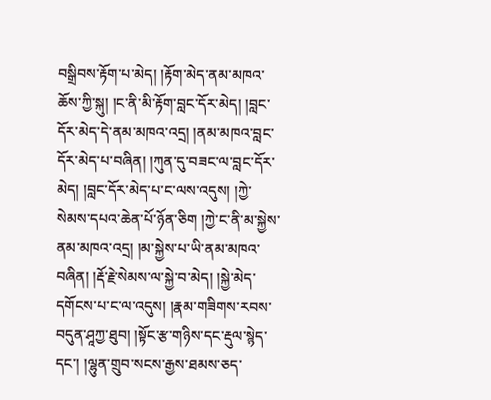བསྒྲིབས་རྟོག་པ་མེད། །རྟོག་མེད་ནམ་མཁའ་ཆོས་ཀྱི་སྐུ། །ང་ནི་མི་རྟོག་བླང་དོར་མེད། །བླང་དོར་མེད་དེ་ནམ་མཁའ་འདྲ། །ནམ་མཁའ་བླང་དོར་མེད་པ་བཞིན། །ཀུན་དུ་བཟང་ལ་བླང་དོར་མེད། །བླང་དོར་མེད་པ་ང་ལས་འདུས། །ཀྱེ་སེམས་དཔའ་ཆེན་པོ་ཉོན་ཅིག །ཀྱེ་ང་ནི་མ་སྐྱེས་ནམ་མཁའ་འདྲ། །མ་སྐྱེས་པ་ཡི་ནམ་མཁའ་བཞིན། །རྡོ་རྗེ་སེམས་ལ་སྐྱེ་བ་མེད། །སྐྱེ་མེད་དགོངས་པ་ང་ལ་འདུས། །རྣམ་གཟིགས་རབས་བདུན་ཤཱཀྱ་ཐུབ། །སྟོང་རྩ་གཉིས་དང་རྡུལ་སྙེད་དང་། །ལྷུན་གྲུབ་སངས་རྒྱས་ཐམས་ཅད་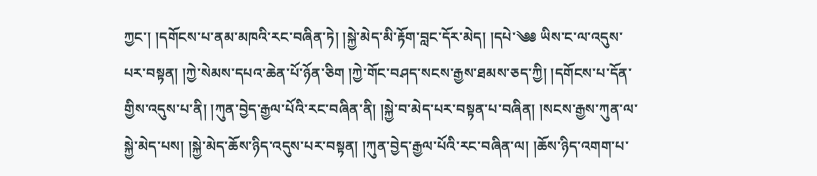ཀྱང་། །དགོངས་པ་ནམ་མཁའི་རང་བཞིན་ཏེ། །སྐྱེ་མེད་མི་རྟོག་བླང་དོར་མེད། །དཔེ་༄༅ ཡིས་ང་ལ་འདུས་པར་བསྟན། །ཀྱེ་སེམས་དཔའ་ཆེན་པོ་ཉོན་ཅིག །ཀྱེ་གོང་བཤད་སངས་རྒྱས་ཐམས་ཅད་ཀྱི། །དགོངས་པ་དོན་གྱིས་འདུས་པ་ནི། །ཀུན་བྱེད་རྒྱལ་པོའི་རང་བཞིན་ནི། །སྐྱེ་བ་མེད་པར་བསྟན་པ་བཞིན། །སངས་རྒྱས་ཀུན་ལ་སྐྱེ་མེད་པས། །སྐྱེ་མེད་ཆོས་ཉིད་འདུས་པར་བསྟན། །ཀུན་བྱེད་རྒྱལ་པོའི་རང་བཞིན་ལ། །ཆོས་ཉིད་འགག་པ་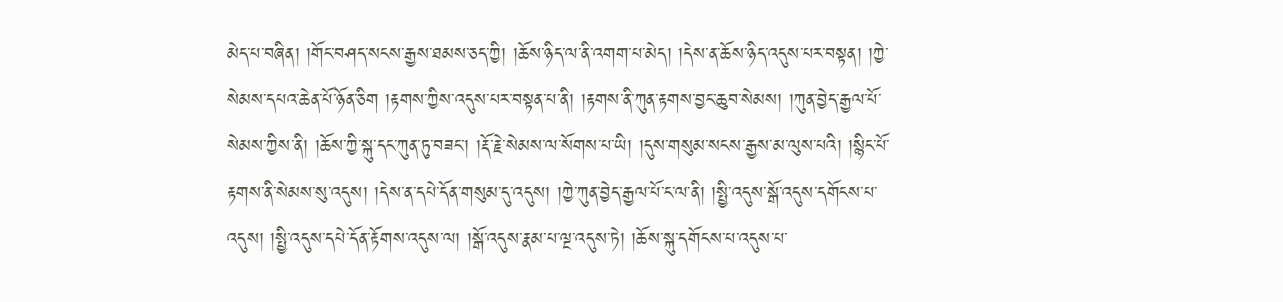མེད་པ་བཞིན། །གོང་བཤད་སངས་རྒྱས་ཐམས་ཅད་ཀྱི། །ཆོས་ཉིད་ལ་ནི་འགག་པ་མེད། །དེས་ན་ཆོས་ཉིད་འདུས་པར་བསྟན། །ཀྱེ་སེམས་དཔའ་ཆེན་པོ་ཉོན་ཅིག །རྟགས་ཀྱིས་འདུས་པར་བསྟན་པ་ནི། །རྟགས་ནི་ཀུན་རྟགས་བྱང་ཆུབ་སེམས། །ཀུན་བྱེད་རྒྱལ་པོ་སེམས་ཀྱིས་ནི། །ཆོས་ཀྱི་སྐུ་དང་ཀུན་ཏུ་བཟང་། །རྡོ་རྗེ་སེམས་ལ་སོགས་པ་ཡི། །དུས་གསུམ་སངས་རྒྱས་མ་ལུས་པའི། །སྙིང་པོ་རྟགས་ནི་སེམས་སུ་འདུས། །དེས་ན་དཔེ་དོན་གསུམ་དུ་འདུས། །ཀྱེ་ཀུན་བྱེད་རྒྱལ་པོ་ང་ལ་ནི། །སྤྱི་འདུས་སྒོ་འདུས་དགོངས་པ་འདུས། །སྤྱི་འདུས་དཔེ་དོན་རྟོགས་འདུས་ལ། །སྒོ་འདུས་རྣམ་པ་ལྔ་འདུས་ཏེ། །ཆོས་སྐུ་དགོངས་པ་འདུས་པ་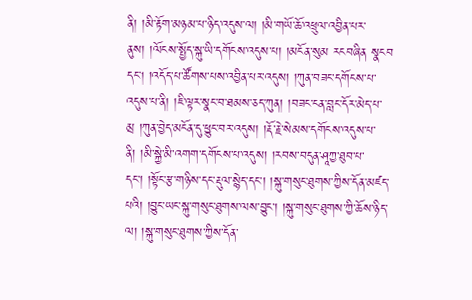ནི། །མི་རྟོག་མཉམ་པ་ཉིད་འདུས་ལ། །མི་གཡོ་ཆོ་འཕྲུལ་འབྱིན་པར་ནུས། །ལོངས་སྤྱོད་སྐུ་ཡི་དགོངས་འདུས་པ། །མངོན་སུམ རངབཞིན སྣངབ དང། །འདོད་པ་ཚོགས་པས་འབྱིན་པར་འདུས། །ཀུན་བཟང་དགོངས་པ་འདུས་པ་ནི། །ཇི་ལྟར་སྣང་བ་ཐམས་ཅད་ཀུན། །བཟང་ངན་བླང་དོར་མེད་པ་མྲ །ཀུན་བྱེད་མངོན་དུ་ཕྱུང་བར་འདུས། །རྡོ་རྗེ་སེམས་དགོངས་འདུས་པ་ནི། །མི་སྐྱེ་མི་འགག་དགོངས་པ་འདུས། །རབས་བདུན་ཤཱཀྱ་ཐུབ་པ་དང་། །སྟོང་རྩ་གཉིས་དང་རྡུལ་སྙེད་དང་། །སྐུ་གསུང་ཐུགས་ཀྱིས་དོན་མཛད་པའི། །བྱུང་ཡང་སྐུ་གསུང་ཐུགས་ལས་བྱུང་། །སྐུ་གསུང་ཐུགས་ཀྱི་ཆོས་ཉིད་ལ། །སྐུ་གསུང་ཐུགས་ཀྱིས་དོན་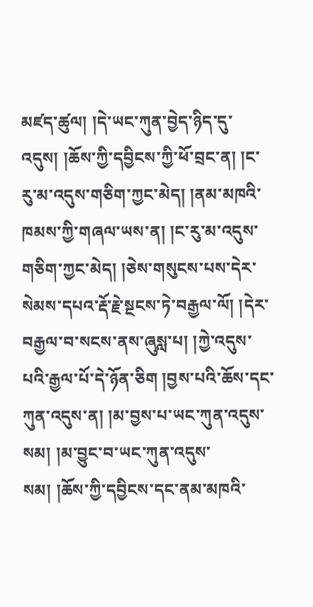མཛད་ཚུལ། །དེ་ཡང་ཀུན་བྱེད་ཉིད་དུ་འདུས། །ཆོས་ཀྱི་དབྱིངས་ཀྱི་ཕོ་བྲང་ན། །ང་རུ་མ་འདུས་གཅིག་ཀྱང་མེད། །ནམ་མཁའི་ཁམས་ཀྱི་གཞལ་ཡས་ན། །ང་རུ་མ་འདུས་གཅིག་ཀྱང་མེད། །ཅེས་གསུངས་པས་དེར་སེམས་དཔའ་རྡོ་རྗེ་སྔངས་ཏེ་བརྒྱལ་ལོ། །དེར་བརྒྱལ་བ་སངས་ནས་ཞུསླ་པ། །ཀྱེ་འདུས་པའི་རྒྱལ་པོ་དེ་ཉོན་ཅིག །བྱས་པའི་ཆོས་དང་ཀུན་འདུས་ན། །མ་བྱས་པ་ཡང་ཀུན་འདུས་སམ། །མ་བྱུང་བ་ཡང་ཀུན་འདུས་སམ། །ཆོས་ཀྱི་དབྱིངས་དང་ནམ་མཁའི་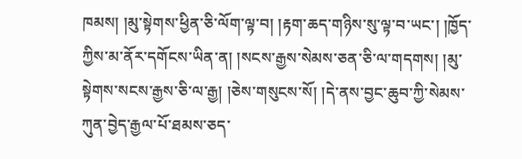ཁམས། །མུ་སྟེགས་ཕྱིན་ཅི་ལོག་ལྟ་བ། །རྟག་ཆད་གཉིས་སུ་ལྟ་བ་ཡང་། །ཁྱོད་ཀྱིས་མ་ནོར་དགོངས་ཡིན་ན། །སངས་རྒྱས་སེམས་ཅན་ཅི་ལ་གདགས། །མུ་སྟེགས་སངས་རྒྱས་ཅི་ལ་རྒྱ། །ཅེས་གསུངས་སོ། །དེ་ནས་བྱང་ཆུབ་ཀྱི་སེམས་ཀུན་བྱེད་རྒྱལ་པོ་ཐམས་ཅད་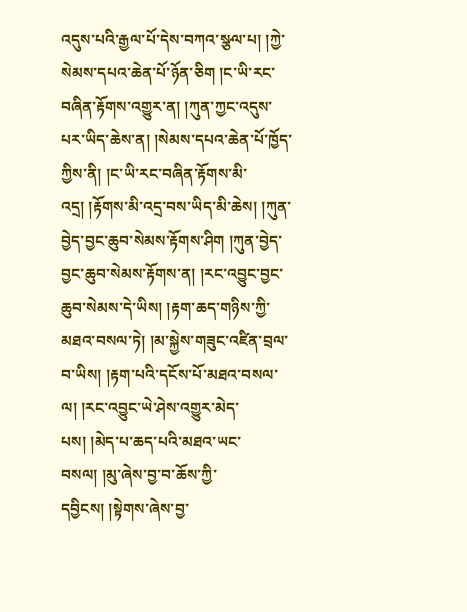འདུས་པའི་རྒྱལ་པོ་དེས་བཀའ་སྩལ་པ། །ཀྱེ་སེམས་དཔའ་ཆེན་པོ་ཉོན་ཅིག །ང་ཡི་རང་བཞིན་རྟོགས་འགྱུར་ན། །ཀུན་ཀྱང་འདུས་པར་ཡིད་ཆེས་ན། །སེམས་དཔའ་ཆེན་པོ་ཁྱོད་ཀྱིས་ནི། །ང་ཡི་རང་བཞིན་རྟོགས་མི་འདྲ། །རྟོགས་མི་འདྲ་བས་ཡིད་མི་ཆེས། །ཀུན་བྱེད་བྱང་ཆུབ་སེམས་རྟོགས་ཤིག །ཀུན་བྱེད་བྱང་ཆུབ་སེམས་རྟོགས་ན། །རང་འབྱུང་བྱང་ཆུབ་སེམས་དེ་ཡིས། །རྟག་ཆད་གཉིས་ཀྱི་མཐའ་བསལ་ཏེ། །མ་སྐྱེས་གཟུང་འཛིན་བྲལ་བ་ཡིས། །རྟག་པའི་དངོས་པོ་མཐའ་བསལ་ལ། །རང་འབྱུང་ཡེ་ཤེས་འགྱུར་མེད་པས། །མེད་པ་ཆད་པའི་མཐའ་ཡང་བསལ། །མུ་ཞེས་བྱ་བ་ཆོས་ཀྱི་དབྱིངས། །སྟེགས་ཞེས་བྱ་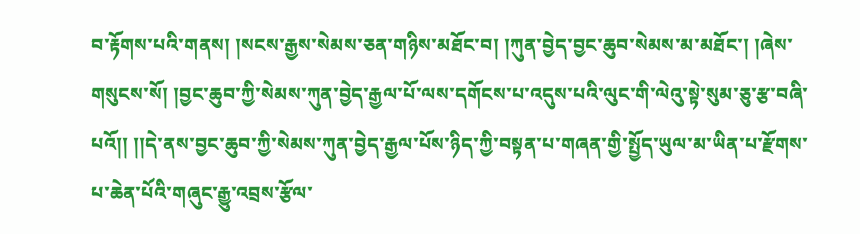བ་རྟོགས་པའི་གནས། །སངས་རྒྱས་སེམས་ཅན་གཉིས་མཐོང་བ། །ཀུན་བྱེད་བྱང་ཆུབ་སེམས་མ་མཐོང་། །ཞེས་གསུངས་སོ། །བྱང་ཆུབ་ཀྱི་སེམས་ཀུན་བྱེད་རྒྱལ་པོ་ལས་དགོངས་པ་འདུས་པའི་ལུང་གི་ལེའུ་སྟེ་སུམ་ཅུ་རྩ་བཞི་པའོ།། །།དེ་ནས་བྱང་ཆུབ་ཀྱི་སེམས་ཀུན་བྱེད་རྒྱལ་པོས་ཉིད་ཀྱི་བསྟན་པ་གཞན་གྱི་སྤྱོད་ཡུལ་མ་ཡིན་པ་རྫོགས་པ་ཆེན་པོའི་གཞུང་རྒྱུ་འབྲས་རྩོལ་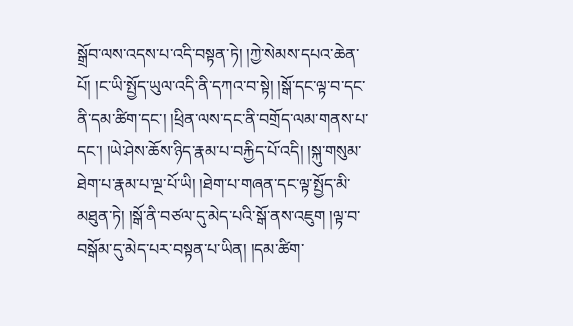སྒྲོབ་ལས་འདས་པ་འདི་བསྟན་ཏེ། །ཀྱེ་སེམས་དཔའ་ཆེན་པོ། །ང་ཡི་སྤྱོད་ཡུལ་འདི་ནི་དཀའ་བ་སྟེ། །སྒོ་དང་ལྟ་བ་དང་ནི་དམ་ཚིག་དང་། །ཕྲིན་ལས་དང་ནི་བགྲོད་ལམ་གནས་པ་དང་། །ཡེ་ཤེས་ཆོས་ཉིད་རྣམ་པ་བརྐྱིད་པོ་འདི། །སྐུ་གསུམ་ཐེག་པ་རྣམ་པ་ལྔ་པོ་ཡི། །ཐེག་པ་གཞན་དང་ལྟ་སྤྱོད་མི་མཐུན་ཏེ། །སྒོ་ནི་བཙལ་དུ་མེད་པའི་སྒོ་ནས་འཇུག །ལྟ་བ་བསྒོམ་དུ་མེད་པར་བསྟན་པ་ཡིན། །དམ་ཚིག་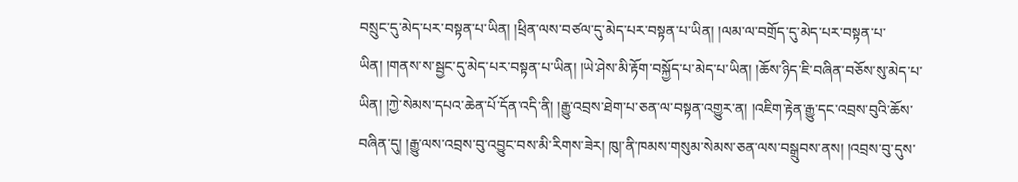བསྲུང་དུ་མེད་པར་བསྟན་པ་ཡིན། །ཕྲིན་ལས་བཙལ་དུ་མེད་པར་བསྟན་པ་ཡིན། །ལམ་ལ་བགྲོད་དུ་མེད་པར་བསྟན་པ་ཡིན། །གནས་ས་སྦྱང་དུ་མེད་པར་བསྟན་པ་ཡིན། །ཡེ་ཤེས་མི་རྟོག་བསྐྱོད་པ་མེད་པ་ཡིན། །ཆོས་ཉིད་ཇི་བཞིན་བཅོས་སུ་མེད་པ་ཡིན། །ཀྱེ་སེམས་དཔའ་ཆེན་པོ་དོན་འདི་ནི། །རྒྱུ་འབྲས་ཐེག་པ་ཅན་ལ་བསྟན་འགྱུར་ན། །འཇིག་རྟེན་རྒྱུ་དང་འབྲས་བུའི་ཆོས་བཞིན་དུ། །རྒྱུ་ལས་འབྲས་བུ་འབྱུང་བས་མི་རིགས་ཟེར། ཁུ།་ནི་ཁམས་གསུམ་སེམས་ཅན་ལས་བསྒྲུབས་ནས། །འབྲས་བུ་དུས་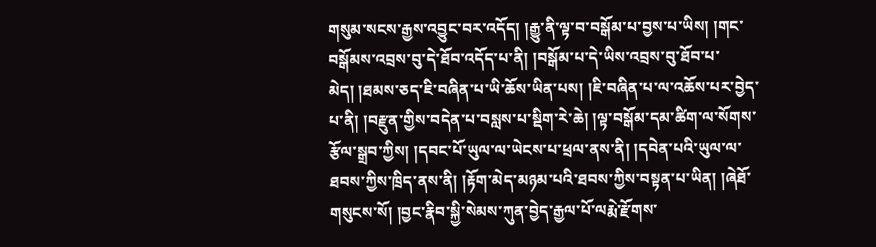གསུམ་སངས་རྒྱས་འབྱུང་བར་འདོད། །རྒྱུ་ནི་ལྟ་བ་བསྒོམ་པ་བྱས་པ་ཡིས། །གང་བསྒོམས་འབྲས་བུ་དེ་ཐོབ་འདོད་པ་ནི། །བསྒོམ་པ་དེ་ཡིས་འབྲས་བུ་ཐོབ་པ་མེད། །ཐམས་ཅད་ཇི་བཞིན་པ་ཡི་ཆོས་ཡིན་པས། །ཇི་བཞིན་པ་ལ་འཆོས་པར་བྱེད་པ་ནི། །བརྫུན་གྱིས་བདེན་པ་བསླས་པ་སྡིག་རེ་ཆེ། །ལྟ་བསྒོམ་དམ་ཚིག་ལ་སོགས་རྩོལ་སྒྲབ་ཀྱིས། །དབང་པོ་ཡུལ་ལ་ཡེངས་པ་ཕྲལ་ནས་ནི། །དབེན་པའི་ཡུལ་ལ་ཐབས་ཀྱིས་ཁྲིད་ནས་ནི། །རྟོག་མེད་མཉམ་པའི་ཐབས་ཀྱིས་བསྟན་པ་ཡིན། །ཞེཐོ་གསུངས་སོ། །བྱང་རྣིབ་སྐྱི་སེམས་ཀུན་བྱེད་རྒྱལ་པོ་ལརྨེ་རྫོགས་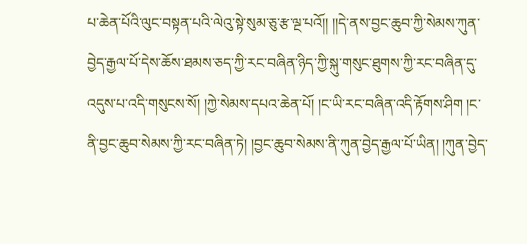པ་ཆེན་པོའི་ལུང་བསྟན་པའི་ལེའུ་སྟེ་སུམ་ཅུ་རྩ་ལྔ་པའོ།། །།དེ་ནས་བྱང་ཆུབ་ཀྱི་སེམས་ཀུན་བྱེད་རྒྱལ་པོ་དེས་ཆོས་ཐམས་ཅད་ཀྱི་རང་བཞིན་ཉིད་ཀྱི་སྐུ་གསུང་ཐུགས་ཀྱི་རང་བཞིན་དུ་འདུས་པ་འདི་གསུངས་སོ། །ཀྱེ་སེམས་དཔའ་ཆེན་པོ། །ང་ཡི་རང་བཞིན་འདི་རྟོགས་ཤིག །ང་ནི་བྱང་ཆུབ་སེམས་ཀྱི་རང་བཞིན་ཏེ། །བྱང་ཆུབ་སེམས་ནི་ཀུན་བྱེད་རྒྱལ་པོ་ཡིན། །ཀུན་བྱེད་